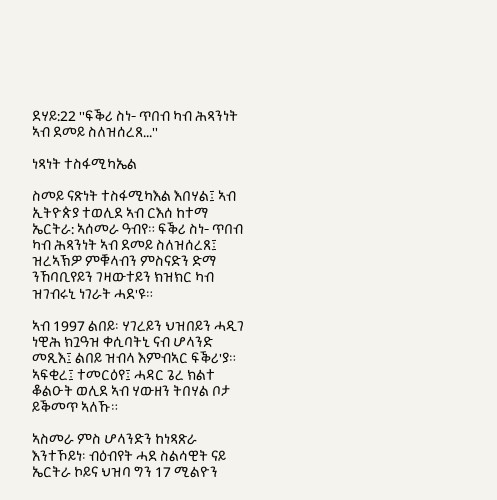ደሃይ:22 ''ፍቕሪ ስነ- ጥበብ ካብ ሕጻንነት ኣብ ደመይ ስለዝሰረጸ...''

ነጻነት ተስፋሚካኤል

ስመይ ናጽነት ተስፋሚካእል እበሃል፤ ኣብ ኢትዮጵያ ተወሊደ ኣብ ርእሰ ከተማ ኤርትራ: ኣሰመራ ዓብየ። ፍቕሪ ስነ- ጥበብ ካብ ሕጻንነት ኣብ ደመይ ስለዝሰረጸ፤ ዝረኣኽዎ ምቑላብን ምስናድን ድማ ንኸባቢየይን ገዛውተይን ክዝክር ካብ ዝገብሩኒ ነገራት ሓደ'ዩ።

ኣብ 1997 ልበይ፡ ሃገረይን ህዝበይን ሓዲገ ነዊሕ ክጓዓዝ ቀሲባትኒ ናብ ሆላንድ መጺእ፤ ልበይ ዝብላ እምብኣር ፍቕሪ'ያ። ኣፍቂረ፤ ተመርዕየ፤ ሓዳር ጌረ ክልተ ቆልዑት ወሊደ ኣብ ሃውዘን ትበሃል ቦታ ይቕመጥ ኣለኹ።

ኣስመራ ምስ ሆላንድን ከነጻጽራ እንተኾይነ፡ ብዕብየት ሓደ ስልሳዊት ናይ ኤርትራ ኮይና ህዝባ ግን 17 ሚልዮን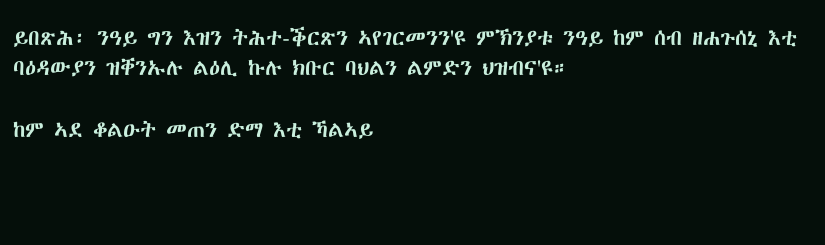ይበጽሕ፡ ንዓይ ግን እዝን ትሕተ-ቕርጽን ኣየገርመንን'ዩ ምኽንያቱ ንዓይ ከም ሰብ ዘሐጉሰኒ እቲ ባዕዳውያን ዝቐንኡሉ ልዕሊ ኩሉ ክቡር ባህልን ልምድን ህዝብና'ዩ።

ከም ኣደ ቆልዑት መጠን ድማ እቲ ኻልኣይ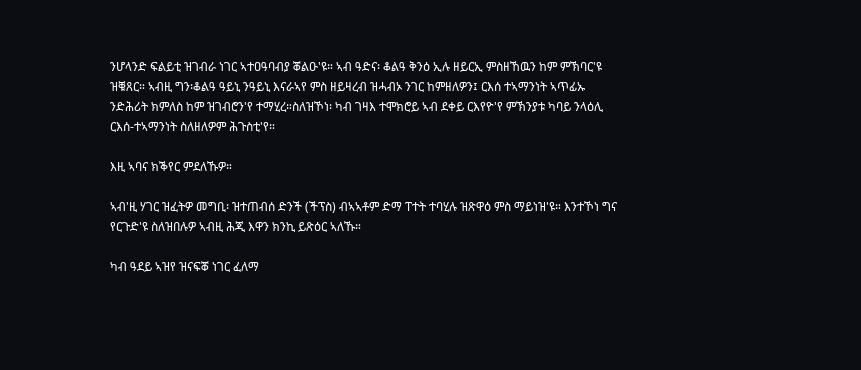ንሆላንድ ፍልይቲ ዝገብራ ነገር ኣተዐዓባብያ ቖልዑ'ዩ። ኣብ ዓድና፡ ቆልዓ ቅንዕ ኢሉ ዘይርኢ ምስዘኸዉን ከም ምኽባር'ዩ ዝቑጸር። ኣብዚ ግን፡ቆልዓ ዓይኒ ንዓይኒ እናራኣየ ምስ ዘይዛረብ ዝሓብኦ ንገር ከምዘለዎን፤ ርእሰ ተኣማንነት ኣጥፊኡ ንድሕሪት ክምለስ ከም ዝገብሮን'የ ተማሂረ።ስለዝኾነ፡ ካብ ገዛእ ተሞክሮይ ኣብ ደቀይ ርእየዮ'የ ምኽንያቱ ካባይ ንላዕሊ ርእሰ-ተኣማንነት ስለዘለዎም ሕጉስቲ'የ።

እዚ ኣባና ክቕየር ምደለኹዎ።

ኣብ'ዚ ሃገር ዝፈትዎ መግቢ፡ ዝተጠብሰ ድንች (ችፕስ) ብኣኣቶም ድማ ፐተት ተባሂሉ ዝጽዋዕ ምስ ማይነዝ'ዩ። እንተኾነ ግና የርጉድ'ዩ ስለዝበሉዎ ኣብዚ ሕጂ እዋን ክንኪ ይጽዕር ኣለኹ።

ካብ ዓደይ ኣዝየ ዝናፍቖ ነገር ፈለማ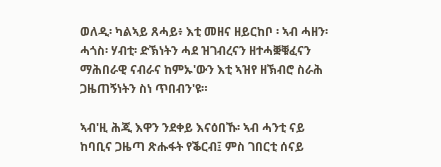ወለዲ፡ ካልኣይ ጸሓይ፥ እቲ መዘና ዘይርከቦ ፡ ኣብ ሓዘን፡ ሓጎስ፡ ሃብቲ፡ ድኽነትን ሓደ ዝገብረናን ዘተሓቛቑፈናን ማሕበራዊ ናብራና ከምኡ'ውን እቲ ኣዝየ ዘኽብሮ ስራሕ ጋዜጠኝነትን ስነ ጥበብን'ዩ።

ኣብ'ዚ ሕጂ እዋን ንደቀይ እናዕበኹ፡ ኣብ ሓንቲ ናይ ከባቢና ጋዜጣ ጽሑፋት የቕርብ፤ ምስ ገበርቲ ሰናይ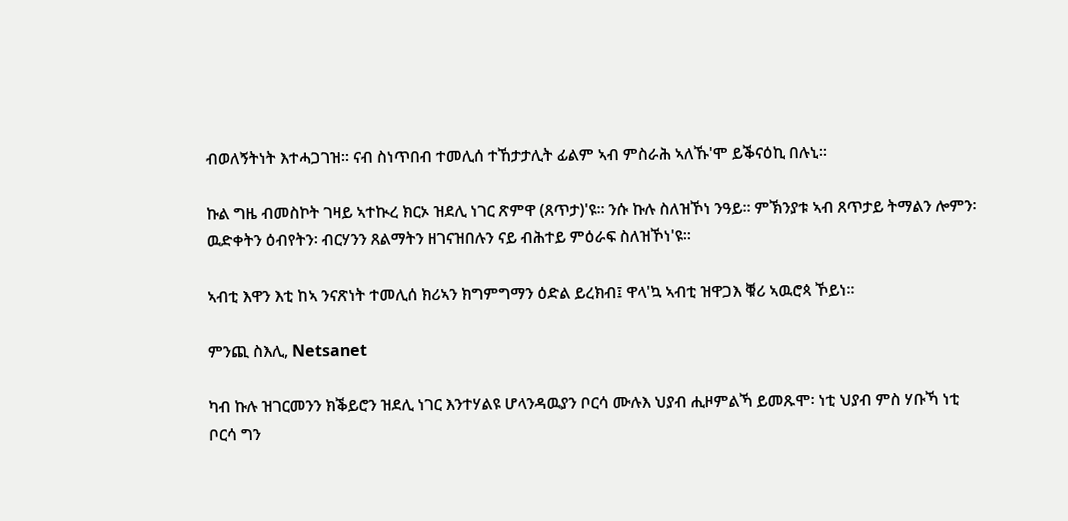ብወለኝትነት እተሓጋገዝ። ናብ ስነጥበብ ተመሊሰ ተኸታታሊት ፊልም ኣብ ምስራሕ ኣለኹ'ሞ ይቕናዕኪ በሉኒ።

ኩል ግዜ ብመስኮት ገዛይ ኣተኲረ ክርኦ ዝደሊ ነገር ጽምዋ (ጸጥታ)'ዩ። ንሱ ኩሉ ስለዝኾነ ንዓይ። ምኽንያቱ ኣብ ጸጥታይ ትማልን ሎምን፡ ዉድቀትን ዕብየትን፡ ብርሃንን ጸልማትን ዘገናዝበሉን ናይ ብሕተይ ምዕራፍ ስለዝኾነ'ዩ።

ኣብቲ እዋን እቲ ከኣ ንናጽነት ተመሊሰ ክሪኣን ክግምግማን ዕድል ይረክብ፤ ዋላ'ኳ ኣብቲ ዝዋጋእ ቑሪ ኣዉሮጳ ኾይነ።

ምንጪ ስእሊ, Netsanet

ካብ ኩሉ ዝገርመንን ክቕይሮን ዝደሊ ነገር እንተሃልዩ ሆላንዳዉያን ቦርሳ ሙሉእ ህያብ ሒዞምልኻ ይመጹሞ፡ ነቲ ህያብ ምስ ሃቡኻ ነቲ ቦርሳ ግን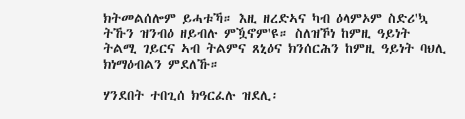ክትመልሰሎም ይሓቱኻ። እዚ ዘረድኣና ካብ ዕላምኦም ስድሪ'ኳ ትኹን ዝንብዕ ዘይብሉ ምዃኖም'ዩ። ስለዝኾነ ከምዚ ዓይነት ትልሚ ገይርና ኣብ ትልምና ጸኒዕና ክንሰርሕን ከምዚ ዓይነት ባህሊ ክነማዕብልን ምደለኹ።

ሃንደበት ተበጊሰ ክዓርፈሉ ዝደሊ፡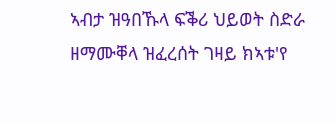ኣብታ ዝዓበኹላ ፍቕሪ ህይወት ስድራ ዘማሙቐላ ዝፈረሰት ገዛይ ክኣቱ'የ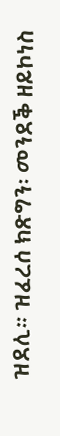ዝደሊ። ዝፈረሰ ክጽግን፡ መንደቕ ዘይኮነስ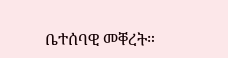ቤተሰባዊ መቐረት።